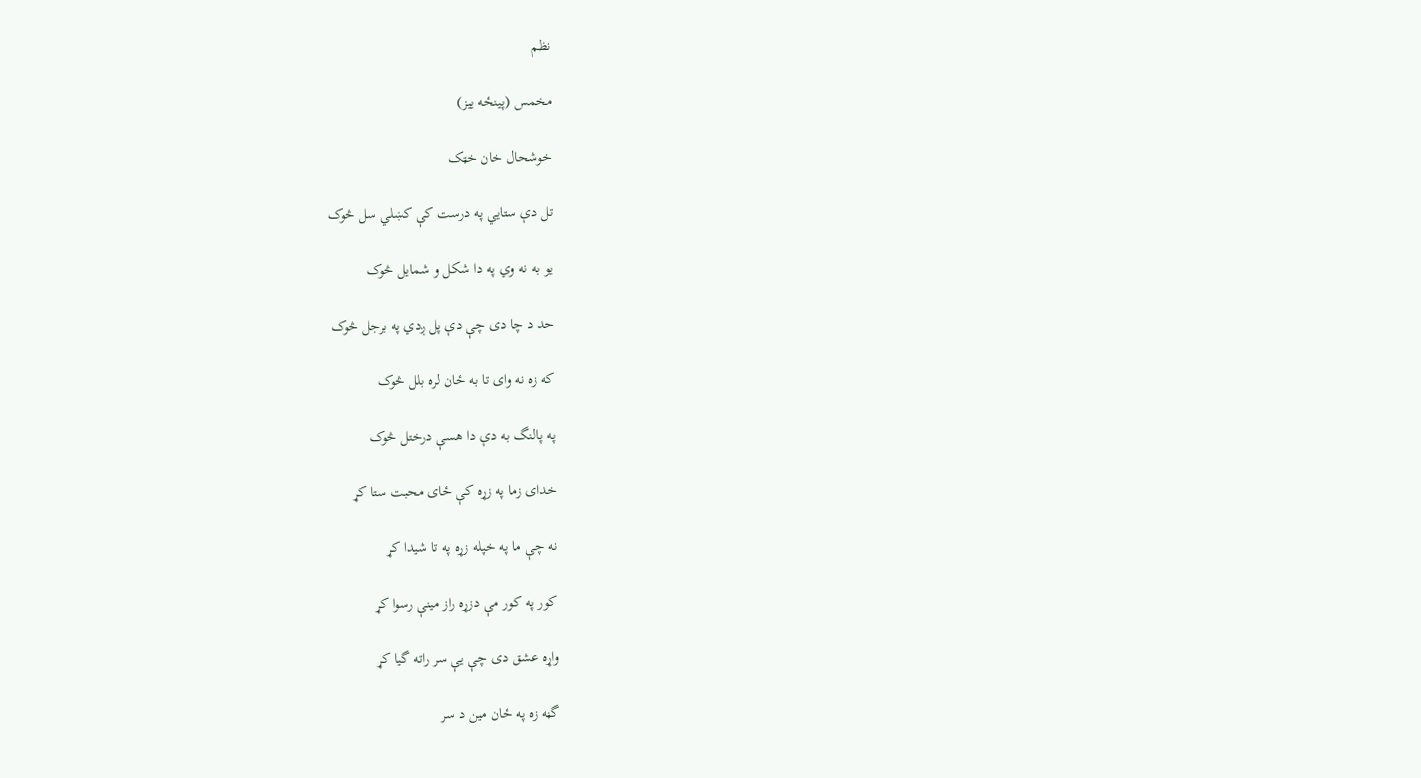نظم

مخمس (پينځه ييز)

خوشحال خان خټک

تل دې ستايي په درست کې کښلي سل څوک

يو به نه وي په دا شکل و شمايل څوک

حد د چا دی چې دې پل ږدي په برجل څوک

که زه نه وای تا به ځان لره بلل څوک

په پالنگ به دې دا هسې درختل څوک

خدای زما په زړه کې ځای محبت ستا کړ

نه چې ما په خپله زړه په تا شيدا کړ

کور په کور مې دزړه راز مينې رسوا کړ

واړه عشق دی چې يې سر راته گيا کړ

گڼه زه په ځان مين د سر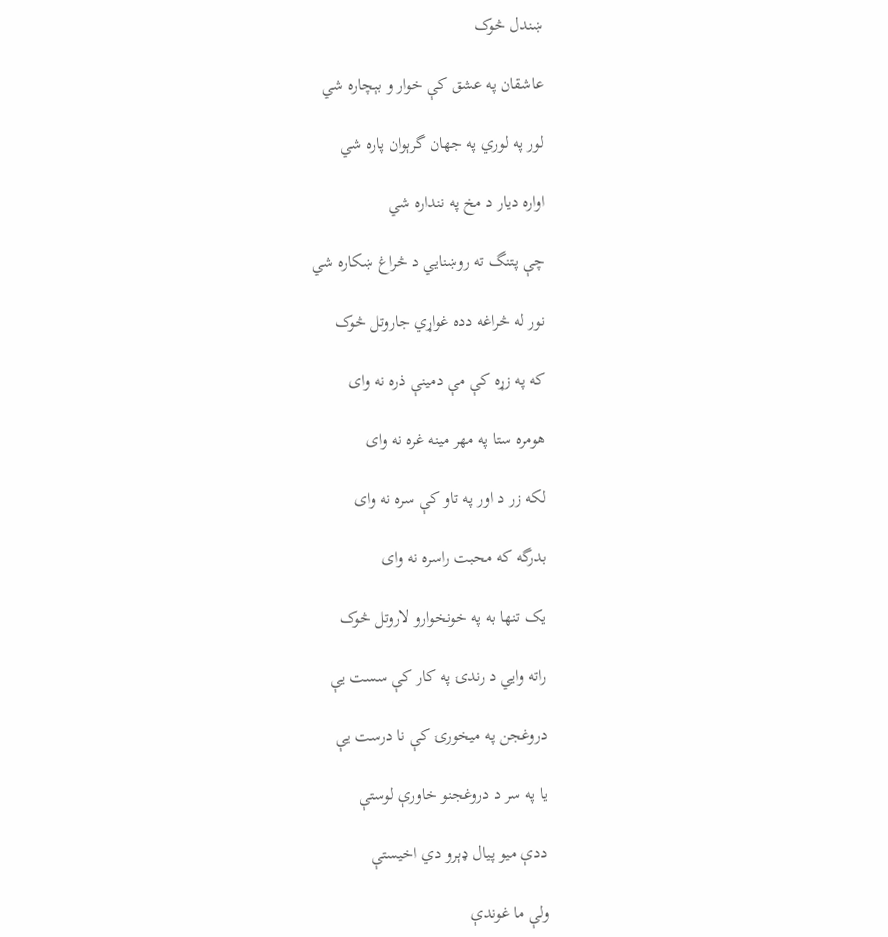ښندل څوک

عاشقان په عشق کې خوار و بېچاره شي

لور په لوري په جهان گرېوان پاره شي

اواره ديار د مخ په ننداره شي

چې پتنگ ته روښنايي د څراغ ښکاره شي

نور له څراغه دده غواړي جاروتل څوک

که په زړه کې مې دمينې ذره نه وای

هومره ستا په مهر مينه غره نه وای

لکه زر د اور په تاو کې سره نه وای

بدرگه که محبت راسره نه وای

يک تنها به په خونخوارو لاروتل څوک

راته وايي د رندۍ په کار کې سست يې

دروغجن په ميخورۍ کې نا درست يې

يا په سر د دروغجنو خاورې لوستې

ددې ميو پيال ډېرو دي اخيستې

ولې ما غوندې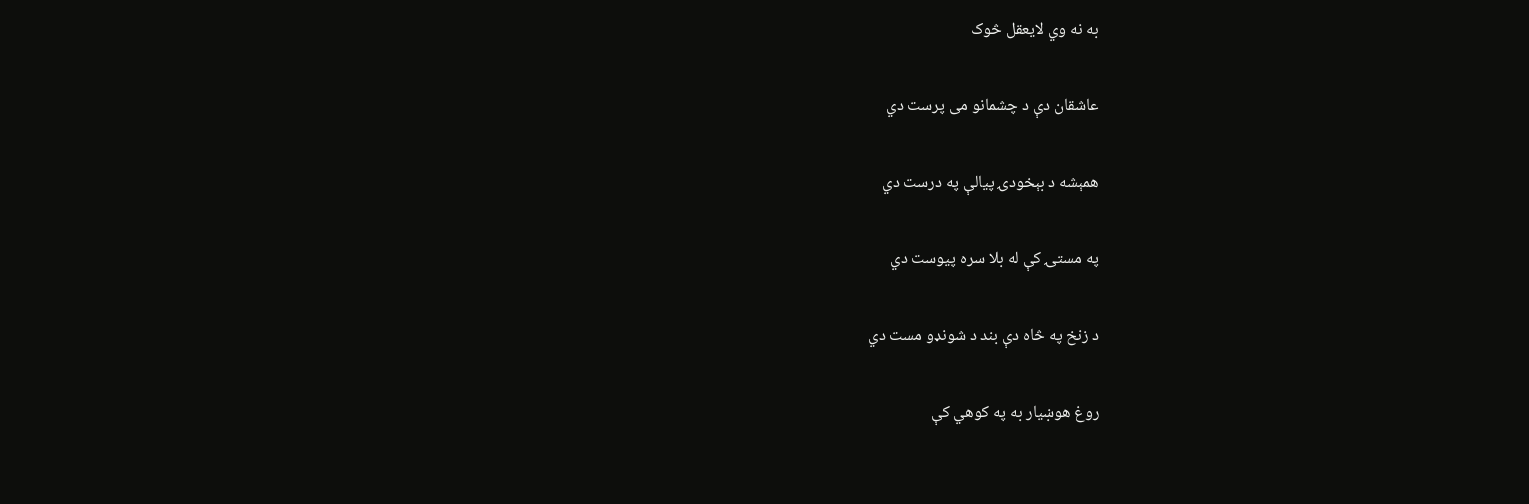به نه وي لايعقل څوک

عاشقان دې د چشمانو می پرست دي

همېشه د بېخودۍ پيالې په درست دي

په مستۍ کې له بلا سره پيوست دي

د زنخ په څاه دې بند د شونډو مست دي

روغ هوښيار به په کوهي کې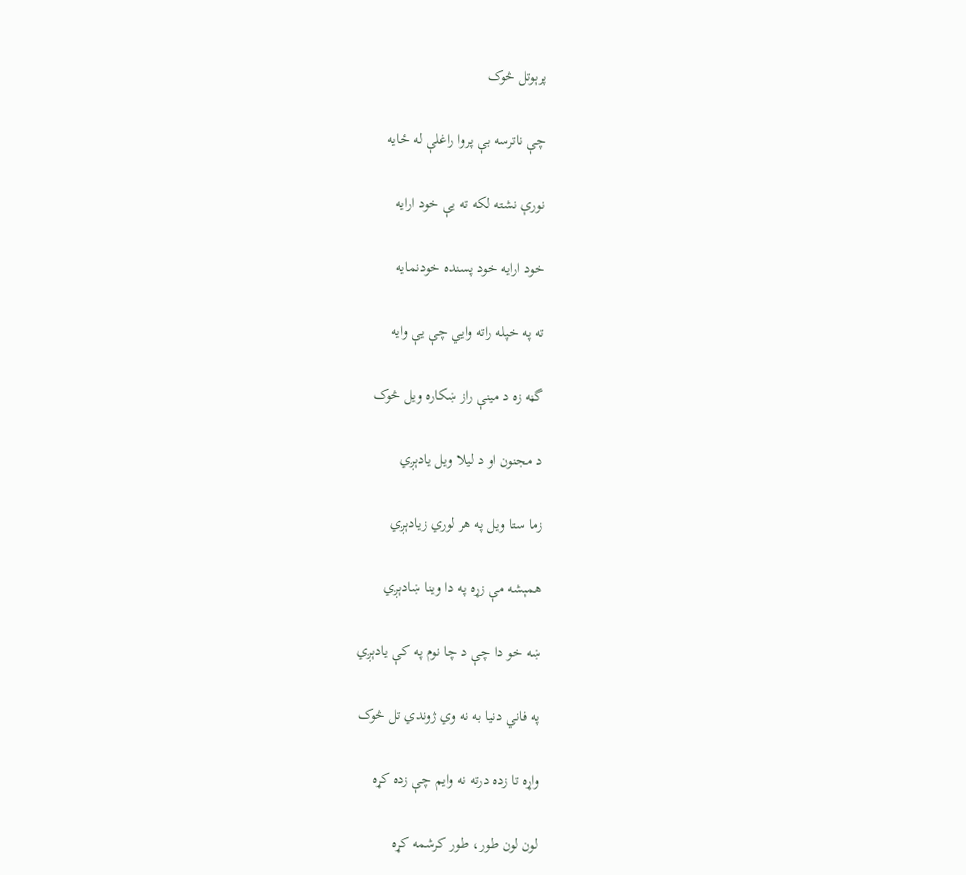پرېوتل څوک

چې ناترسه بې پروا راغلې له ځايه

نورې نشته لکه ته يې خود ارايه

خود ارايه خود پسنده خودنمايه

ته په خپله راته وايي چې يې وايه

گڼه زه د مينې راز ښکاره ويل څوک

د مجنون او د ليلا ويل يادېږي

زما ستا ويل په هر لوري زيادېږي

همېشه مې زړه په دا وينا ښادېږي

ښه خو دا چې د چا نوم په کې يادېږي

په فاني دنيا به نه وي ژوندي تل څوک

واړه تا زده درته نه وايم چې زده کړه

لون لون طور، طور کرشمه کړه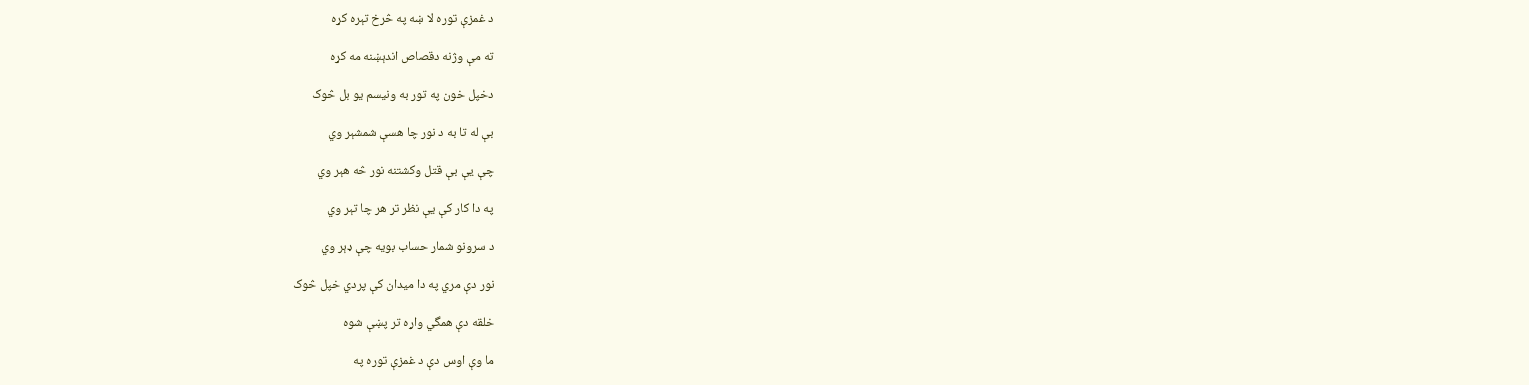د غمزې توره لا ښه په څرخ تېره کړه

ته مې وژنه دقصاص اندېښنه مه کړه

دخپل خون په تور به ونيسم يو بل څوک

بې له تا به د نور چا هسې شمشېر وي

چې يې بې قتل وکشتنه نور څه هېر وي

په دا کار کې يې نظر تر هر چا تېر وي

د سرونو شمار حساب بويه چې ډېر وي

نور دې مري په دا ميدان کې پردي خپل څوک

خلقه دې همگي واړه تر پښې شوه

ما وې اوس دې د غمزې توره په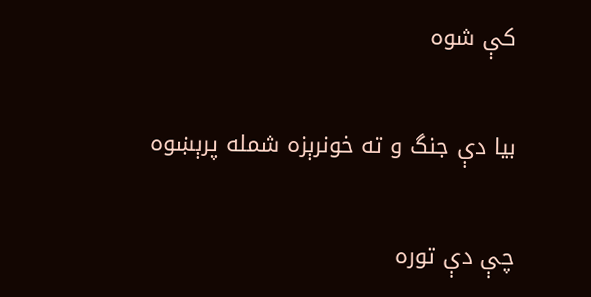کې شوه

بيا دې جنگ و ته خونرېزه شمله پرېښوه

چې دې توره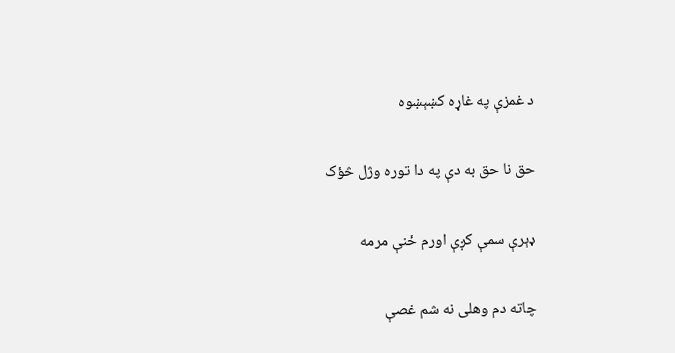د غمزې په غاړه کښېښوه

حق نا حق به دې په دا توره وژل څؤک

ډېرې سمې کږې اورم ځنې مرمه

چاته دم وهلی نه شم غصې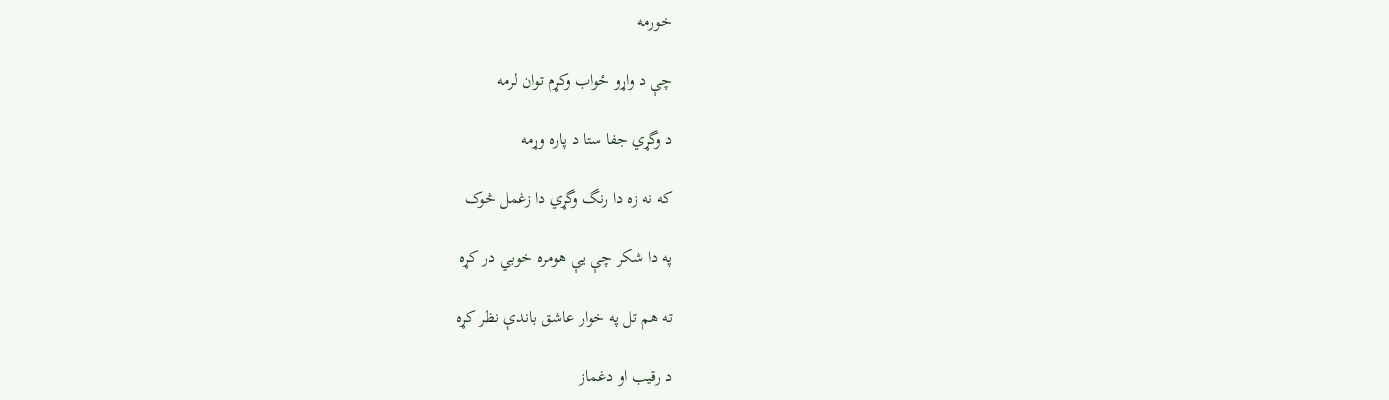خورمه

چې د واړو ځواب وکړم توان لرمه

د وگړي جفا ستا د پاره وړمه

که نه زه دا رنگ وگړي دا زغمل څوک

په دا شکر چې يې هومره خوبي در کړه

ته هم تل په خوار عاشق باندې نظر کړه

د رقيب او دغماز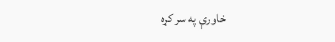خاورې په سر کړه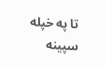تا په خپله سپينه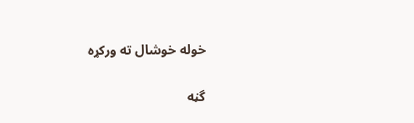خوله خوشال ته ورکړه

گڼه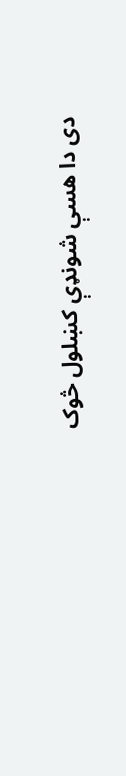دی دا هسې شونډې کښلول څوک